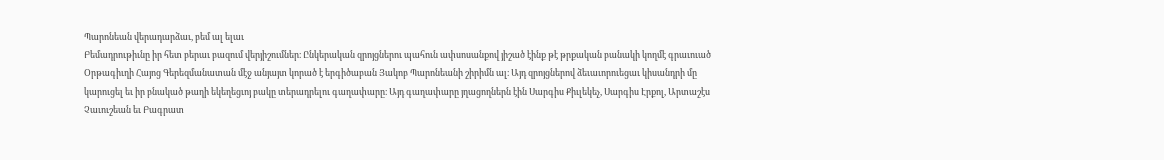Պարոնեան վերադարձաւ, բեմ ալ ելաւ
Բեմադրութիւնը իր հետ բերաւ բազում վերյիշումներ։ Ընկերական զրոյցներու պահուն ափսոսանքով յիշած էինք թէ թրքական բանակի կողմէ գրաւուած Օրթագիւղի Հայոց Գերեզմանատան մէջ անյայտ կորած է երգիծաբան Յակոբ Պարոնեանի շիրիմն ալ։ Այդ զրոյցներով ձեւաւորուեցաւ կիսանդրի մը կարուցել եւ իր բնակած թաղի եկեղեցւոյ բակը տերադրելու գաղափարը։ Այդ գաղափարը յղացողներն էին Սարգիս Քիւլեկեչ, Սարգիս Էրքոլ, Արտաշէս Չաւուշեան եւ Բագրատ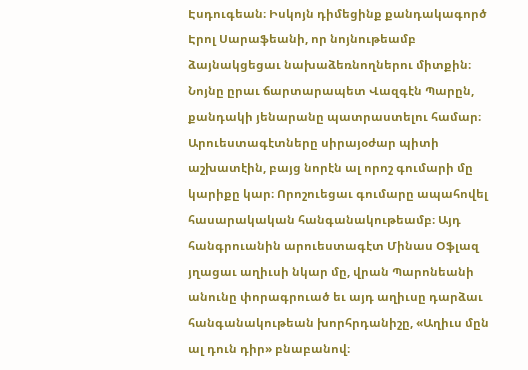Էսդուգեան։ Իսկոյն դիմեցինք քանդակագործ Էրոլ Սարաֆեանի, որ նոյնութեամբ ձայնակցեցաւ նախաձեռնողներու միտքին։ Նոյնը ըրաւ ճարտարապետ Վազգէն Պարըն, քանդակի յենարանը պատրաստելու համար։ Արուեստագէտները սիրայօժար պիտի աշխատէին, բայց նորէն ալ որոշ գումարի մը կարիքը կար։ Որոշուեցաւ գումարը ապահովել հասարակական հանգանակութեամբ։ Այդ հանգրուանին արուեստագէտ Մինաս Օֆլազ յղացաւ աղիւսի նկար մը, վրան Պարոնեանի անունը փորագրուած եւ այդ աղիւսը դարձաւ հանգանակութեան խորհրդանիշը, «Աղիւս մըն ալ դուն դիր» բնաբանով։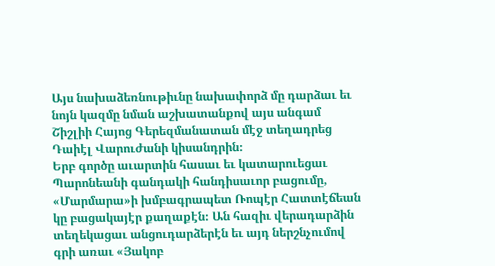Այս նախաձեռնութիւնը նախափորձ մը դարձաւ եւ նոյն կազմը նման աշխատանքով այս անգամ Շիշլիի Հայոց Գերեզմանատան մէջ տեղադրեց Դաիէլ Վարուժանի կիսանդրին։
Երբ գործը աւարտին հասաւ եւ կատարուեցաւ Պարոնեանի գանդակի հանդիսաւոր բացումը, «Մարմարա»ի խմբագրապետ Ռոպէր Հատտէճեան կը բացակայէր քաղաքէն։ Ան հազիւ վերադարձին տեղեկացաւ անցուդարձերէն եւ այդ ներշնչումով գրի առաւ «Յակոբ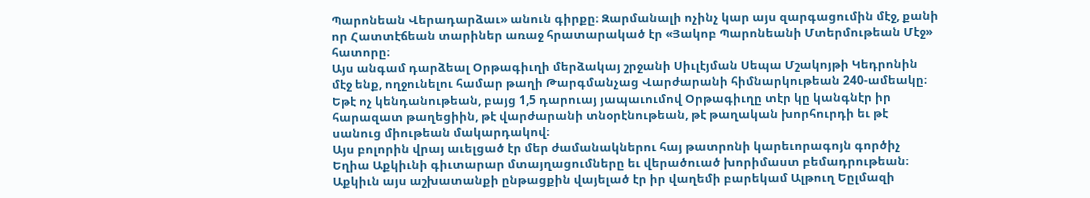Պարոնեան Վերադարձաւ» անուն գիրքը։ Զարմանալի ոչինչ կար այս զարգացումին մէջ, քանի որ Հատտէճեան տարիներ առաջ հրատարակած էր «Յակոբ Պարոնեանի Մտերմութեան Մէջ» հատորը։
Այս անգամ դարձեալ Օրթագիւղի մերձակայ շրջանի Սիւլէյման Սեպա Մշակոյթի Կեդրոնին մէջ ենք, ողջունելու համար թաղի Թարգմանչաց Վարժարանի հիմնարկութեան 240-ամեակը։
Եթէ ոչ կենդանութեան, բայց 1,5 դարուայ յապաւումով Օրթագիւղը տէր կը կանգնէր իր հարազատ թաղեցիին, թէ վարժարանի տնօրէնութեան, թէ թաղական խորհուրդի եւ թէ սանուց միութեան մակարդակով։
Այս բոլորին վրայ աւելցած էր մեր ժամանակներու հայ թատրոնի կարեւորագոյն գործիչ Եղիա Աքկիւնի գիւտարար մտայղացումները եւ վերածուած խորիմաստ բեմադրութեան։ Աքկիւն այս աշխատանքի ընթացքին վայելած էր իր վաղեմի բարեկամ Ալթուղ Եըլմազի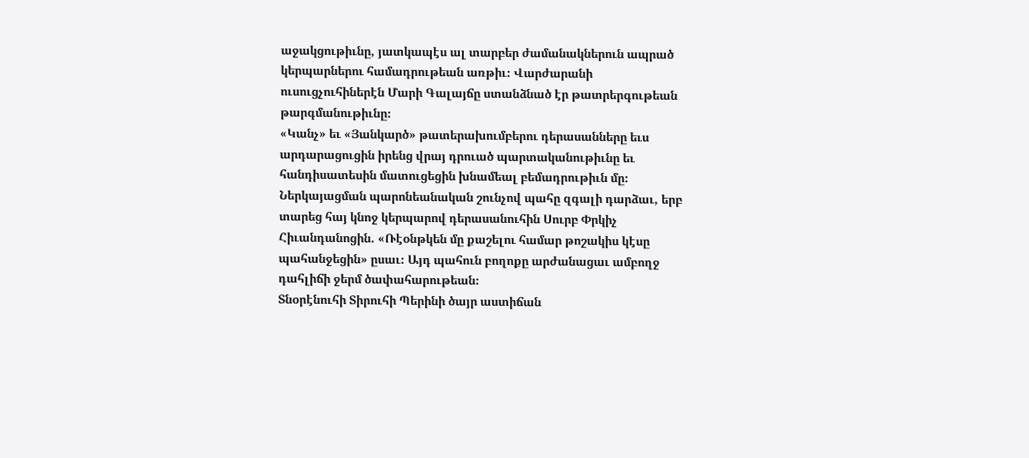աջակցութիւնը, յատկապէս ալ տարբեր ժամանակներուն ապրած կերպարներու համադրութեան առթիւ։ Վարժարանի ուսուցչուհիներէն Մարի Գալայճը ստանձնած էր թատրերգութեան թարգմանութիւնը։
«Կանչ» եւ «Յանկարծ» թատերախումբերու դերասանները եւս արդարացուցին իրենց վրայ դրուած պարտականութիւնը եւ հանդիսատեսին մատուցեցին խնամեալ բեմադրութիւն մը։
Ներկայացման պարոնեանական շունչով պահը զգալի դարձաւ, երբ տարեց հայ կնոջ կերպարով դերասանուհին Սուրբ Փրկիչ Հիւանդանոցին. «Ռէօնթկեն մը քաշելու համար թոշակիս կէսը պահանջեցին» ըսաւ։ Այդ պահուն բողոքը արժանացաւ ամբողջ դահլիճի ջերմ ծափահարութեան։
Տնօրէնուհի Տիրուհի Պերինի ծայր աստիճան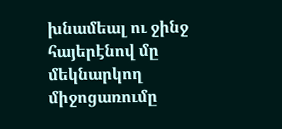խնամեալ ու ջինջ հայերէնով մը մեկնարկող միջոցառումը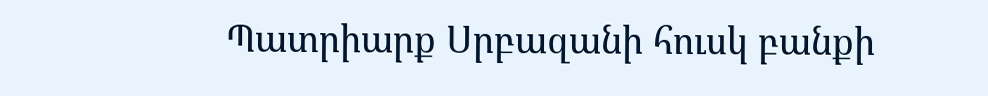Պատրիարք Սրբազանի հուսկ բանքի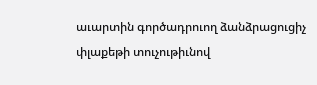աւարտին գործադրուող ձանձրացուցիչ փլաքեթի տուչութիւնով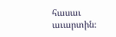հասաւ աւարտին։